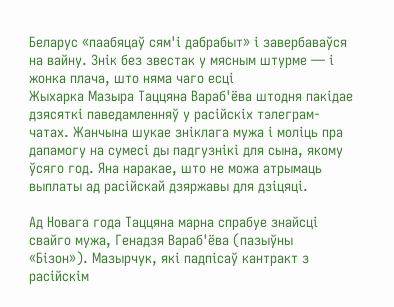Беларус «паабяцаў сям'і дабрабыт» і завербаваўся на вайну. Знік без звестак у мясным штурме — і жонка плача, што няма чаго есці
Жыхарка Мазыра Таццяна Вараб'ёва штодня пакідае дзясяткі паведамленняў у расійскіх тэлеграм-чатах. Жанчына шукае зніклага мужа і моліць пра дапамогу на сумесі ды падгузнікі для сына, якому ўсяго год. Яна наракае, што не можа атрымаць выплаты ад расійскай дзяржавы для дзіцяці.

Ад Новага года Таццяна марна спрабуе знайсці свайго мужа, Генадзя Вараб'ёва (пазыўны «Бізон»). Мазырчук, які падпісаў кантракт з расійскім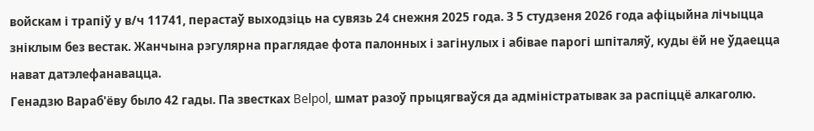войскам і трапіў у в/ч 11741, перастаў выходзіць на сувязь 24 снежня 2025 года. З 5 студзеня 2026 года афіцыйна лічыцца зніклым без вестак. Жанчына рэгулярна праглядае фота палонных і загінулых і абівае парогі шпіталяў, куды ёй не ўдаецца нават датэлефанавацца.
Генадзю Вараб'ёву было 42 гады. Па звестках Belpol, шмат разоў прыцягваўся да адміністратывак за распіццё алкаголю.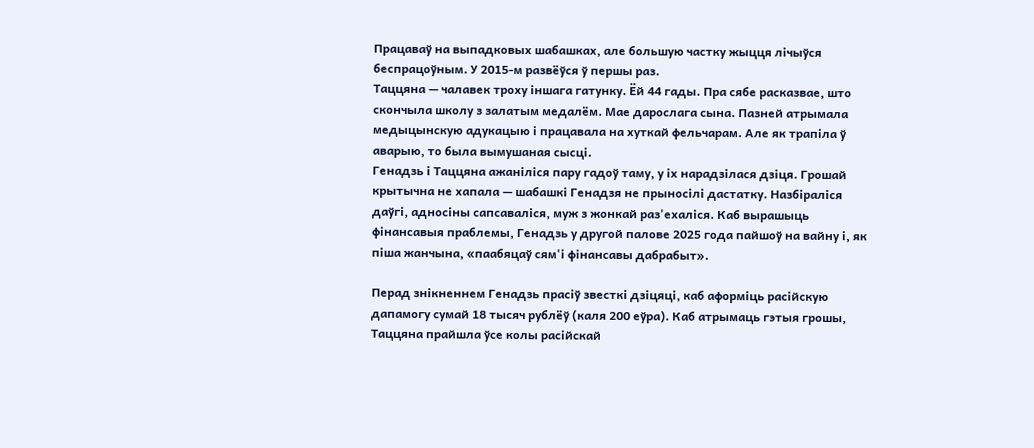Працаваў на выпадковых шабашках, але большую частку жыцця лічыўся беспрацоўным. У 2015‑м развёўся ў першы раз.
Таццяна — чалавек троху іншага гатунку. Ёй 44 гады. Пра сябе расказвае, што скончыла школу з залатым медалём. Мае дарослага сына. Пазней атрымала медыцынскую адукацыю і працавала на хуткай фельчарам. Але як трапіла ў аварыю, то была вымушаная сысці.
Генадзь і Таццяна ажаніліся пару гадоў таму, у іх нарадзілася дзіця. Грошай крытычна не хапала — шабашкі Генадзя не прыносілі дастатку. Назбіраліся даўгі, адносіны сапсаваліся, муж з жонкай раз'ехаліся. Каб вырашыць фінансавыя праблемы, Генадзь у другой палове 2025 года пайшоў на вайну і, як піша жанчына, «паабяцаў сям'і фінансавы дабрабыт».

Перад знікненнем Генадзь прасіў звесткі дзіцяці, каб аформіць расійскую дапамогу сумай 18 тысяч рублёў (каля 200 еўра). Каб атрымаць гэтыя грошы, Таццяна прайшла ўсе колы расійскай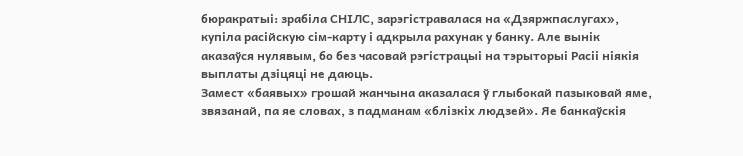бюракратыі: зрабіла СНІЛС, зарэгістравалася на «Дзяржпаслугах», купіла расійскую сім-карту і адкрыла рахунак у банку. Але вынік аказаўся нулявым, бо без часовай рэгістрацыі на тэрыторыі Расіі ніякія выплаты дзіцяці не даюць.
Замест «баявых» грошай жанчына аказалася ў глыбокай пазыковай яме, звязанай, па яе словах, з падманам «блізкіх людзей». Яе банкаўскія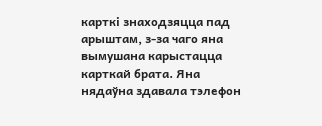карткі знаходзяцца пад арыштам, з-за чаго яна вымушана карыстацца карткай брата. Яна нядаўна здавала тэлефон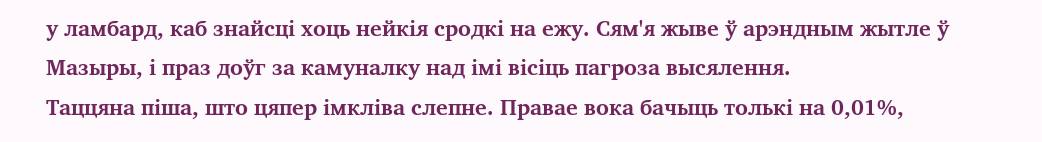у ламбард, каб знайсці хоць нейкія сродкі на ежу. Сям'я жыве ў арэндным жытле ў Мазыры, і праз доўг за камуналку над імі вісіць пагроза высялення.
Таццяна піша, што цяпер імкліва слепне. Правае вока бачыць толькі на 0,01%,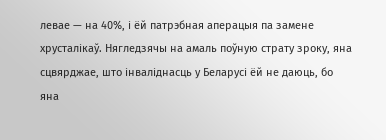левае — на 40%, і ёй патрэбная аперацыя па замене хрусталікаў. Нягледзячы на амаль поўную страту зроку, яна сцвярджае, што інваліднасць у Беларусі ёй не даюць, бо яна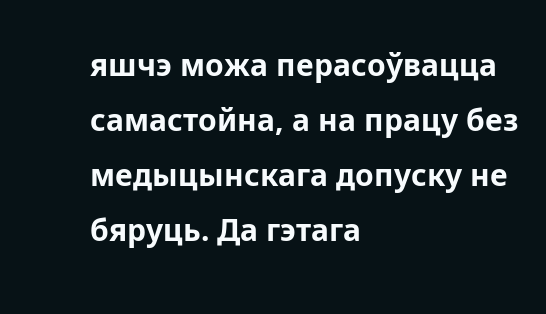яшчэ можа перасоўвацца самастойна, а на працу без медыцынскага допуску не бяруць. Да гэтага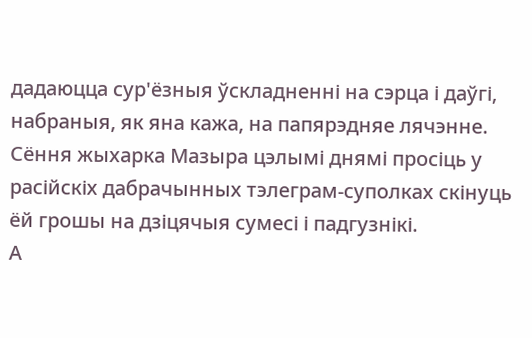дадаюцца сур'ёзныя ўскладненні на сэрца і даўгі, набраныя, як яна кажа, на папярэдняе лячэнне.
Сёння жыхарка Мазыра цэлымі днямі просіць у расійскіх дабрачынных тэлеграм-суполках скінуць ёй грошы на дзіцячыя сумесі і падгузнікі.
А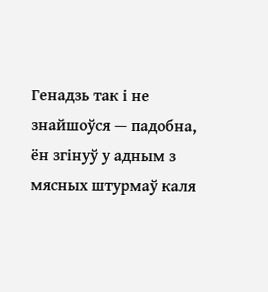Генадзь так і не знайшоўся — падобна, ён згінуў у адным з мясных штурмаў каля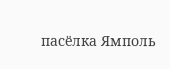пасёлка Ямполь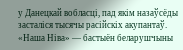у Данецкай вобласці, пад якім назаўсёды засталіся тысячы расійскіх акупантаў.
«Наша Нiва» — бастыён беларушчыны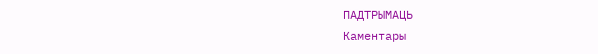ПАДТРЫМАЦЬ
Каментары